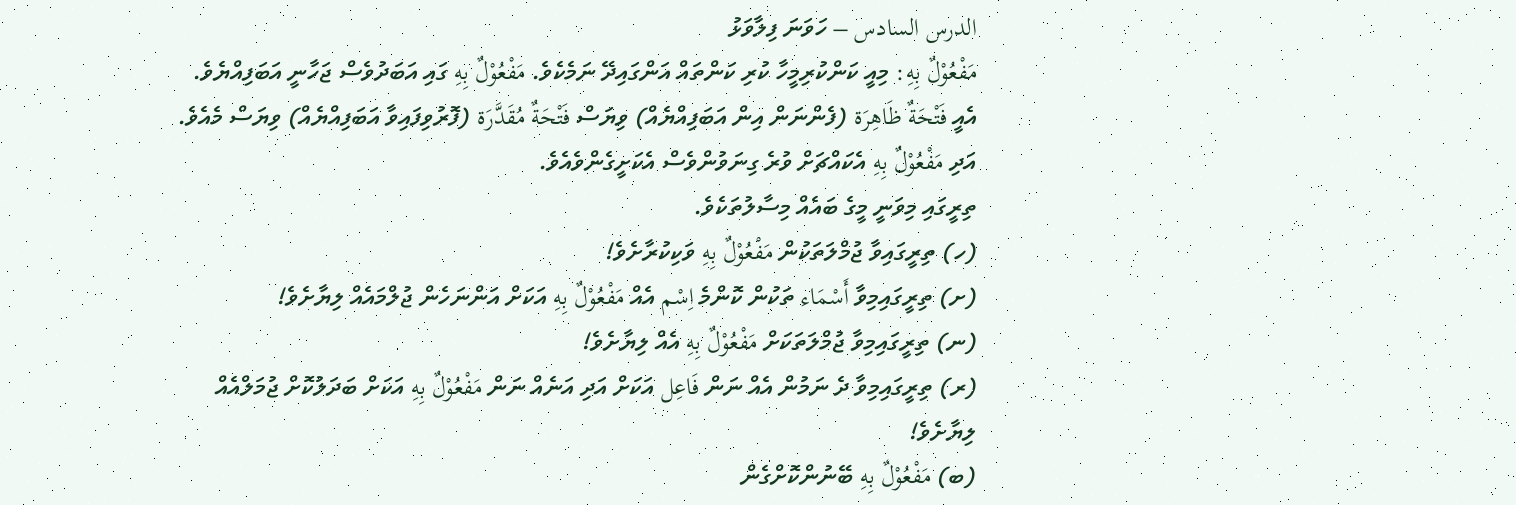الدرس السادس – ހަވަނަ ފިލާވަޅު
مَفْعُوْلٌ بِهِ: މިއީ ކަންކުރިމީހާ ކުރި ކަންތައް އަންގައިދޭ ނަމެކެވެ. مَفْعُوْلٌ بِهِ ގައި އަބަދުވެސް ޖަހާނީ އަބަފިއްޔެވެ. އެއީ فَتْحَةٌ ظَاهِرَة (ފެންނަން އިން އަބަފިއްޔެއް) ވިޔަސް فَتْحَةٌ مُقَدَّرَة (ފޮރުވިފައިވާ އަބަފިއްޔެއް) ވިޔަސް މެއެވެ. އަދި مَفْعُوْلٌ بِهِ އެކައްޗަށް ވުރެ ގިނަވުންވެސް އެކަށީގެންވެއެވެ.
ތިރީގައި މިވަނީ މީގެ ބައެއް މިސާލުތަކެވެ.
(ހ) ތިރީގައިވާ ޖުމްލަތަކުން مَفْعُوْلٌ بِهِ ވަކިކުރާށެވެ!
(ށ) ތިރީގައިމިވާ أَسْمَاء ތަކުން ކޮންމެ اِسْم އެއް مَفْعُوْلٌ بِهِ އަކަށް އަންނަހެން ޖުލްމައެއް ލިޔާށެވެ!
(ނ) ތިރީގައިމިވާ ޖުމްލަތަކަށް مَفْعُوْلٌ بِهِ އެއް ލިޔާށެވެ!
(ރ) ތިރީގައިމިވާ ދެ ނަމުން އެއް ނަން فَاعِل އަކަށް އަދި އަނެއް ނަން مَفْعُوْلٌ بِهِ އަކަށް ބަދަލުކޮށް ޖުމަލްއެއް ލިޔާށެވެ!
(ބ) مَفْعُوْلٌ بِهِ ބޭނުންކޮށްގެން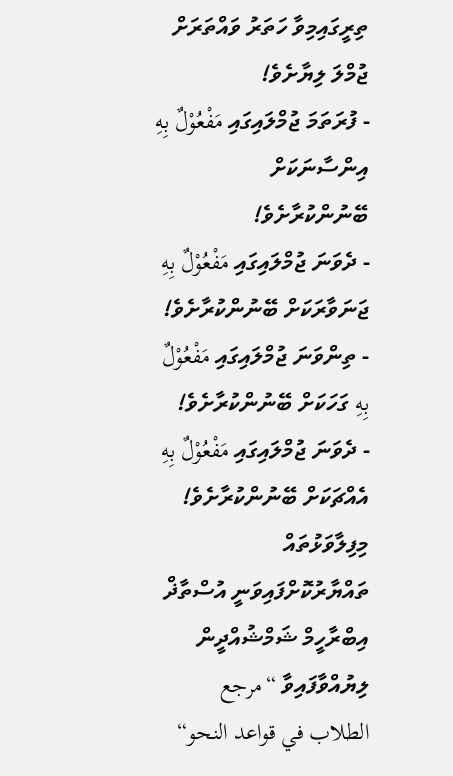ތިރީގައިމިވާ ހަތަރު ވައްތަރަށް ޖުމްލަ ލިޔާށެވެ!
- ފުރަތަމަ ޖުމްލައިގައި مَفْعُوْلٌ بِهِ އިންސާނަކަށް ބޭނުންކުރާށެވެ!
- ދެވަނަ ޖުމްލައިގައި مَفْعُوْلٌ بِهِ ޖަނަވާރަކަށް ބޭނުންކުރާށެވެ!
- ތިންވަނަ ޖުމްލައިގައި مَفْعُوْلٌ بِهِ ގަހަކަށް ބޭނުންކުރާށެވެ!
- ދެވަނަ ޖުމްލައިގައި مَفْعُوْلٌ بِهِ އެއްޗަކަށް ބޭނުންކުރާށެވެ!
މިފިލާވަޅުތައް ތައްޔާރުކޮށްފައިވަނީ އުސްތާޛް އިބްރާހީމް ޝަމްޝުއްދީން ލިޔުއްވާފައިވާ “مرجع الطلاب في قواعد النحو“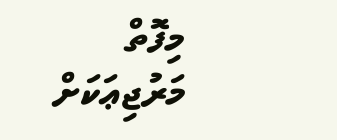މިފޮތް މަރުޖިޢަކަށް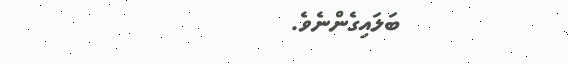ބަލައިގެންނެވެ.